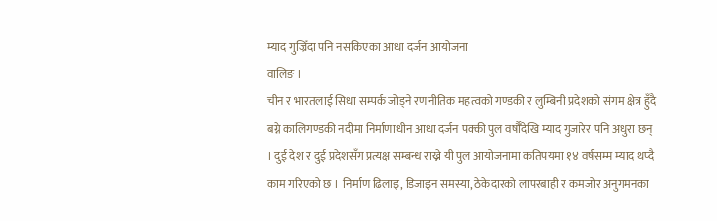म्याद गुज्रिँदा पनि नसकिएका आधा दर्जन आयोजना
वालिङ ।
चीन र भारतलाई सिधा सम्पर्क जोड्ने रणनीतिक महत्वको गण्डकी र लुम्बिनी प्रदेशको संगम क्षेत्र हुँदै बग्ने कालिगण्डकी नदीमा निर्माणाधीन आधा दर्जन पक्की पुल वर्षौँदेखि म्याद गुजारेर पनि अधुरा छन् । दुई देश र दुई प्रदेशसँग प्रत्यक्ष सम्बन्ध राख्ने यी पुल आयोजनामा कतिपयमा १४ वर्षसम्म म्याद थप्दै काम गरिएको छ । निर्माण ढिलाइ, डिजाइन समस्या, ठेकेदारको लापरबाही र कमजोर अनुगमनका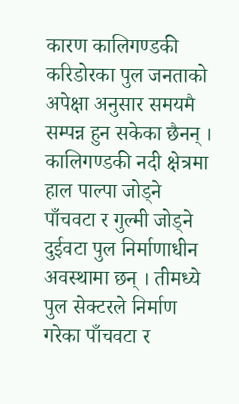कारण कालिगण्डकी करिडोरका पुल जनताको अपेक्षा अनुसार समयमै सम्पन्न हुन सकेका छैनन् । कालिगण्डकी नदी क्षेत्रमा हाल पाल्पा जोड्ने पाँचवटा र गुल्मी जोड्ने दुईवटा पुल निर्माणाधीन अवस्थामा छन् । तीमध्ये पुल सेक्टरले निर्माण गरेका पाँचवटा र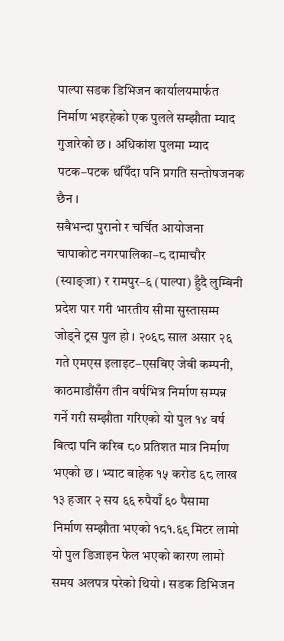पाल्पा सडक डिभिजन कार्यालयमार्फत निर्माण भइरहेको एक पुलले सम्झौता म्याद गुजारेको छ । अधिकांश पुलमा म्याद पटक–पटक थपिँदा पनि प्रगति सन्तोषजनक छैन ।
सबैभन्दा पुरानो र चर्चित आयोजना चापाकोट नगरपालिका–८ दामाचौर (स्याङ्जा) र रामपुर–६ (पाल्पा) हुँदै लुम्बिनी प्रदेश पार गरी भारतीय सीमा सुस्तासम्म जोड्ने ट्रस पुल हो । २०६८ साल असार २६ गते एमएस इलाइट–एसबिए जेबी कम्पनी, काठमाडौंसँग तीन वर्षभित्र निर्माण सम्पन्न गर्ने गरी सम्झौता गरिएको यो पुल १४ वर्ष बित्दा पनि करिब ८० प्रतिशत मात्र निर्माण भएको छ । भ्याट बाहेक १५ करोड ६८ लाख १३ हजार २ सय ६६ रुपैयाँ ६० पैसामा निर्माण सम्झौता भएको १८१.६९ मिटर लामो यो पुल डिजाइन फेल भएको कारण लामो समय अलपत्र परेको थियो । सडक डिभिजन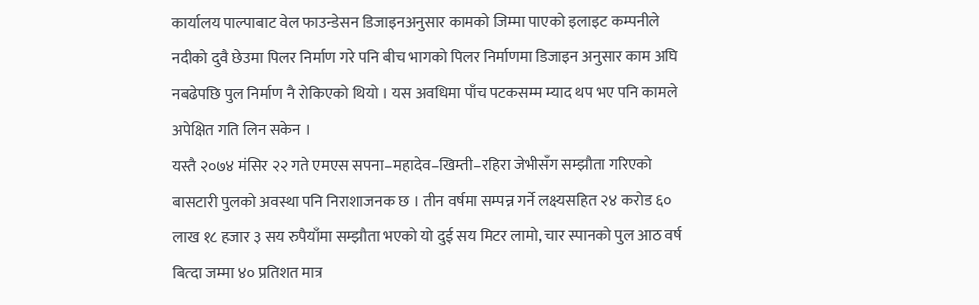कार्यालय पाल्पाबाट वेल फाउन्डेसन डिजाइनअनुसार कामको जिम्मा पाएको इलाइट कम्पनीले नदीको दुवै छेउमा पिलर निर्माण गरे पनि बीच भागको पिलर निर्माणमा डिजाइन अनुसार काम अघि नबढेपछि पुल निर्माण नै रोकिएको थियो । यस अवधिमा पाँच पटकसम्म म्याद थप भए पनि कामले अपेक्षित गति लिन सकेन ।
यस्तै २०७४ मंसिर २२ गते एमएस सपना–महादेव–खिम्ती–रहिरा जेभीसँग सम्झौता गरिएको बासटारी पुलको अवस्था पनि निराशाजनक छ । तीन वर्षमा सम्पन्न गर्ने लक्ष्यसहित २४ करोड ६० लाख १८ हजार ३ सय रुपैयाँमा सम्झौता भएको यो दुई सय मिटर लामो, चार स्पानको पुल आठ वर्ष बित्दा जम्मा ४० प्रतिशत मात्र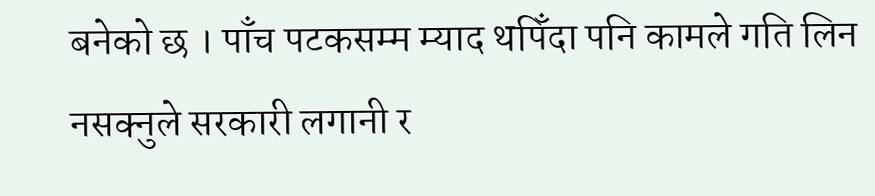बनेको छ । पाँच पटकसम्म म्याद थपिँदा पनि कामले गति लिन नसक्नुले सरकारी लगानी र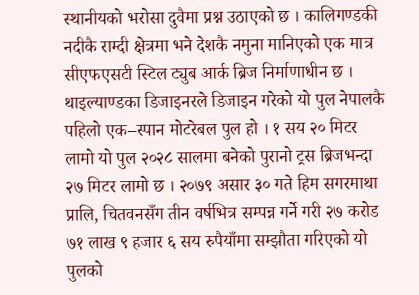स्थानीयको भरोसा दुवैमा प्रश्न उठाएको छ । कालिगण्डकी नदीकै राम्दी क्षेत्रमा भने देशकै नमुना मानिएको एक मात्र सीएफएसटी स्टिल ट्युब आर्क ब्रिज निर्माणाधीन छ । थाइल्याण्डका डिजाइनरले डिजाइन गरेको यो पुल नेपालकै पहिलो एक–स्पान मोटरेबल पुल हो । १ सय २० मिटर लामो यो पुल २०२८ सालमा बनेको पुरानो ट्रस ब्रिजभन्दा २७ मिटर लामो छ । २०७९ असार ३० गते हिम सगरमाथा प्रालि, चितवनसँग तीन वर्षभित्र सम्पन्न गर्ने गरी २७ करोड ७१ लाख ९ हजार ६ सय रुपैयाँमा सम्झौता गरिएको यो पुलको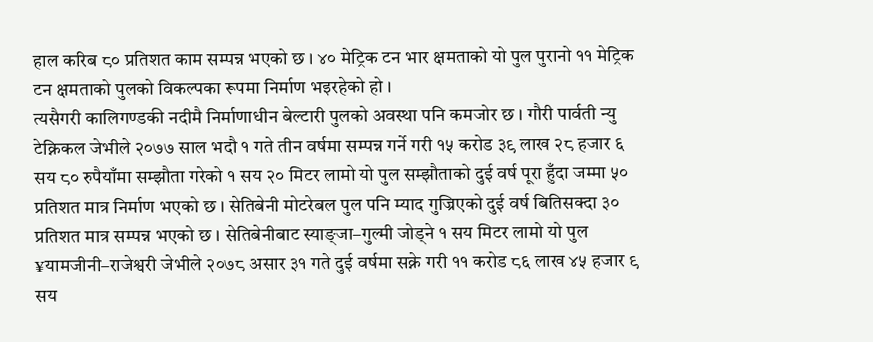हाल करिब ८० प्रतिशत काम सम्पन्न भएको छ । ४० मेट्रिक टन भार क्षमताको यो पुल पुरानो ११ मेट्रिक टन क्षमताको पुलको विकल्पका रूपमा निर्माण भइरहेको हो ।
त्यसैगरी कालिगण्डकी नदीमै निर्माणाधीन बेल्टारी पुलको अवस्था पनि कमजोर छ । गौरी पार्वती न्यु टेक्निकल जेभीले २०७७ साल भदौ १ गते तीन वर्षमा सम्पन्न गर्ने गरी १५ करोड ३९ लाख २८ हजार ६ सय ८० रुपैयाँमा सम्झौता गरेको १ सय २० मिटर लामो यो पुल सम्झौताको दुई वर्ष पूरा हुँदा जम्मा ५० प्रतिशत मात्र निर्माण भएको छ । सेतिबेनी मोटरेबल पुल पनि म्याद गुज्रिएको दुई वर्ष बितिसक्दा ३० प्रतिशत मात्र सम्पन्न भएको छ । सेतिबेनीबाट स्याङ्जा–गुल्मी जोड्ने १ सय मिटर लामो यो पुल ¥यामजीनी–राजेश्वरी जेभीले २०७८ असार ३१ गते दुई वर्षमा सक्ने गरी ११ करोड ८६ लाख ४५ हजार ९ सय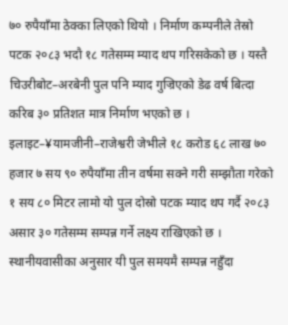७० रुपैयाँमा ठेक्का लिएको थियो । निर्माण कम्पनीले तेस्रो पटक २०८३ भदौ १८ गतेसम्म म्याद थप गरिसकेको छ । यस्तै चिउरीबोट–अरबेनी पुल पनि म्याद गुज्रिएको डेढ वर्ष बित्दा करिब ३० प्रतिशत मात्र निर्माण भएको छ । इलाइट–¥यामजीनी–राजेश्वरी जेभीले १८ करोड ६८ लाख ७० हजार ७ सय ९० रुपैयाँमा तीन वर्षमा सक्ने गरी सम्झौता गरेको १ सय ८० मिटर लामो यो पुल दोस्रो पटक म्याद थप गर्दै २०८३ असार ३० गतेसम्म सम्पन्न गर्ने लक्ष्य राखिएको छ ।
स्थानीयवासीका अनुसार यी पुल समयमै सम्पन्न नहुँदा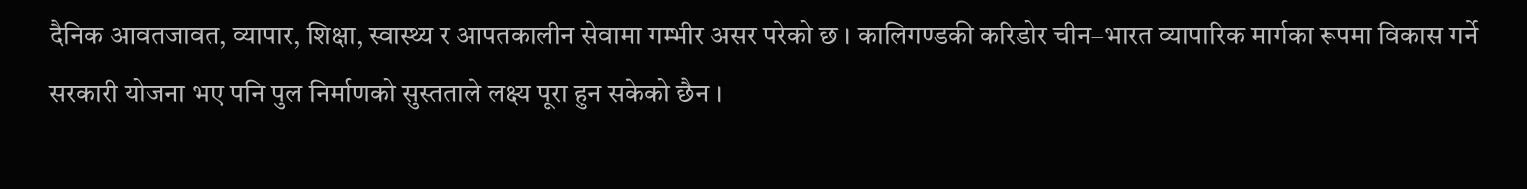दैनिक आवतजावत, व्यापार, शिक्षा, स्वास्थ्य र आपतकालीन सेवामा गम्भीर असर परेको छ । कालिगण्डकी करिडोर चीन–भारत व्यापारिक मार्गका रूपमा विकास गर्ने सरकारी योजना भए पनि पुल निर्माणको सुस्तताले लक्ष्य पूरा हुन सकेको छैन ।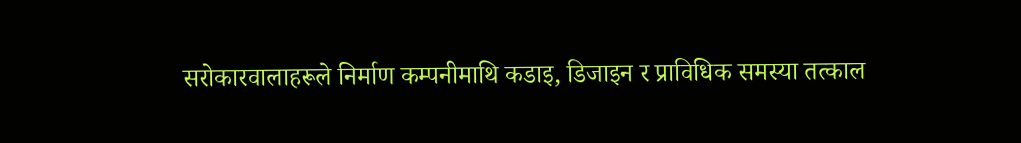सरोकारवालाहरूले निर्माण कम्पनीमाथि कडाइ, डिजाइन र प्राविधिक समस्या तत्काल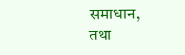समाधान, तथा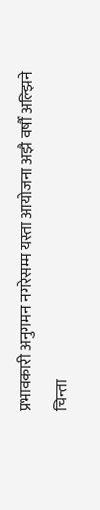प्रभावकारी अनुगमन नगरेसम्म यस्ता आयोजना अझै वर्षौँ अल्झिने चिन्ता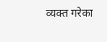व्यक्त गरेका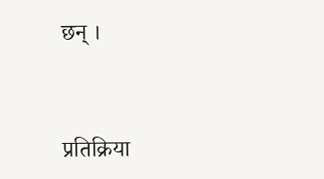छन् ।


प्रतिक्रिया